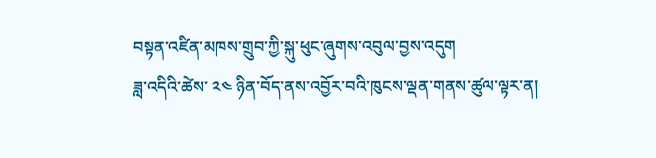བསྟན་འཛིན་མཁས་གྲུབ་ཀྱི་སྐུ་ཕུང་ཞུགས་འབུལ་བྱས་འདུག
ཟླ་འདིའི་ཚེས་ ༢༤ ཉིན་བོད་ནས་འབྱོར་བའི་ཁུངས་ལྡན་གནས་ཚུལ་ལྟར་ན།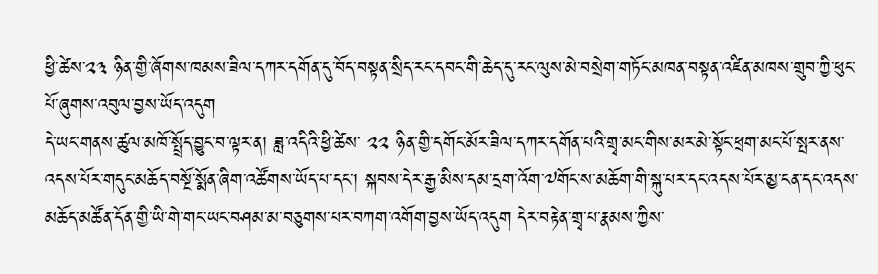ཕྱི་ཚེས་༢༣ ཉིན་གྱི་ཞོགས་ཁམས་ཟིལ་དཀར་དགོན་དུ་བོད་བསྟན་སྲིད་རང་དབང་གི་ཆེད་དུ་རང་ལུས་མེ་བསྲེག་གཏོང་མཁན་བསྟན་འཛིན་མཁས་གྲུབ་ཀྱི་ཕུང་པོ་ཞུགས་འབུལ་བྱས་ཡོད་འདུག
དེ་ཡང་གནས་ཚུལ་མཁོ་སྤྲོད་བྱུང་བ་ལྟར་ན། ཟླ་འདིའི་ཕྱི་ཚེས་ ༢༢ ཉིན་གྱི་དགོང་མོར་ཟིལ་དཀར་དགོན་པའི་གྲྭ་མང་གིས་མར་མེ་སྟོང་ཕྲག་མང་པོ་སྤར་ནས་འདས་པོར་གདུང་མཆོད་བསྔོ་སྨོན་ཞིག་འཚོགས་ཡོད་པ་དང་། སྐབས་དེར་རྒྱ་མིས་དམ་དྲག་འོག་༧གོང་ས་མཆོག་གི་སྐུ་པར་དང་འདས་པོར་མྱ་ངན་དང་འདས་མཆོད་མཚོན་དོན་གྱི་ཡི་གེ་གང་ཡང་བཤམ་མ་བཅུགས་པར་བཀག་འགོག་བྱས་ཡོད་འདུག དེར་བརྟེན་གྲྭ་པ་རྣམས་ཀྱིས་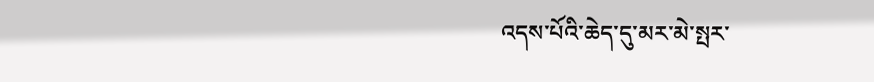འདས་པོའི་ཆེད་དུ་མར་མེ་སྤར་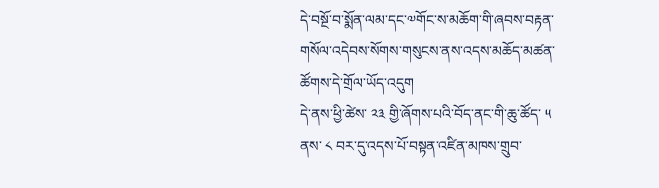དེ་བསྔོ་བ་སྨོན་ལམ་དང་༧གོང་ས་མཆོག་གི་ཞབས་བརྟན་གསོལ་འདེབས་སོགས་གསུངས་ནས་འདས་མཆོད་མཚན་ཚོགས་དེ་གྲོལ་ཡོད་འདུག
དེ་ནས་ཕྱི་ཚེས་ ༢༣ གྱི་ཞོགས་པའི་བོད་ནང་གི་ཆུ་ཚོད་ ༥ ནས་ ༨ བར་དུ་འདས་པོ་བསྟན་འཛིན་མཁས་གྲུབ་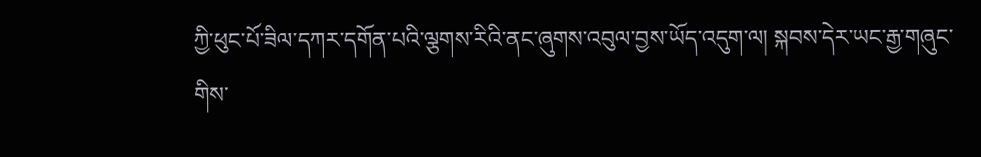ཀྱི་ཕུང་པོ་ཟིལ་དཀར་དགོན་པའི་ལྕགས་རིའི་ནང་ཞུགས་འབུལ་བྱས་ཡོད་འདུག་ལ། སྐབས་དེར་ཡང་རྒྱ་གཞུང་གིས་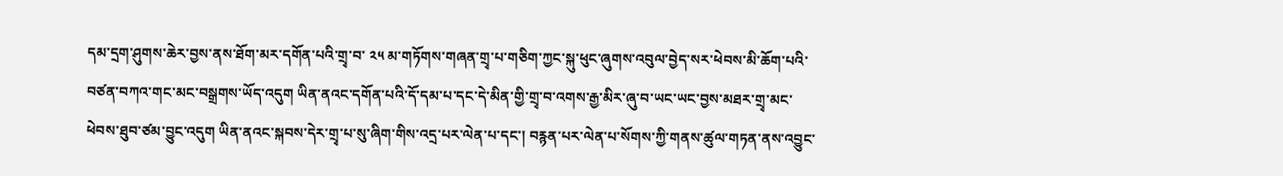དམ་དྲག་ཤུགས་ཆེར་བྱས་ནས་ཐོག་མར་དགོན་པའི་གྲྭ་བ་ ༢༥ མ་གཏོགས་གཞན་གྲྭ་པ་གཅིག་ཀྱང་སྐུ་ཕུང་ཞུགས་འབུལ་བྱེད་སར་ཕེབས་མི་ཆོག་པའི་བཙན་བཀའ་གང་མང་བསྒྲགས་ཡོད་འདུག ཡིན་ནའང་དགོན་པའི་དོ་དམ་པ་དང་དེ་མིན་གྱི་གྲྭ་བ་འགས་རྒྱ་མིར་ཞུ་བ་ཡང་ཡང་བྱས་མཐར་གྲྭ་མང་ཕེབས་ཐུབ་ཙམ་བྱུང་འདུག ཡིན་ནའང་སྐབས་དེར་གྲྭ་པ་སུ་ཞིག་གིས་འདྲ་པར་ལེན་པ་དང་། བརྙན་པར་ལེན་པ་སོགས་ཀྱི་གནས་ཚུལ་གཏན་ནས་འབྱུང་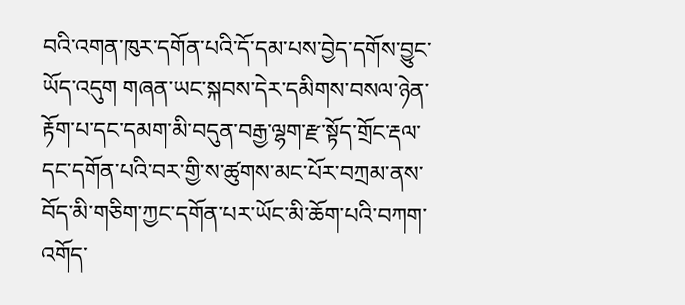བའི་འགན་ཁུར་དགོན་པའི་དོ་དམ་པས་བྱེད་དགོས་བྱུང་ཡོད་འདུག གཞན་ཡང་སྐབས་དེར་དམིགས་བསལ་ཉེན་རྟོག་པ་དང་དམག་མི་བདུན་བརྒྱ་ལྷག་རྫ་སྟོད་གྲོང་རྡལ་དང་དགོན་པའི་བར་གྱི་ས་ཚུགས་མང་པོར་བཀྲམ་ནས་བོད་མི་གཅིག་ཀྱང་དགོན་པར་ཡོང་མི་ཆོག་པའི་བཀག་འགོད་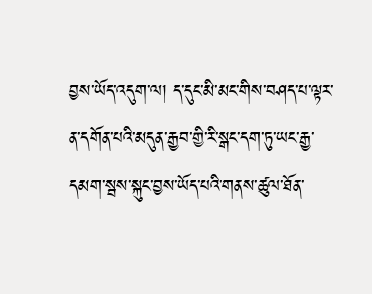བྱས་ཡོད་འདུག་ལ། ད་དུང་མི་མང་གིས་བཤད་པ་ལྟར་ན་དགོན་པའི་མདུན་རྒྱབ་གྱི་རི་སྒང་དག་ཏུ་ཡང་རྒྱ་དམག་སྦས་སྐུང་བྱས་ཡོད་པའི་གནས་ཚུལ་ཐོན་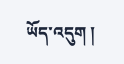ཡོད་འདུག །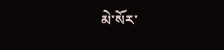མེ་སོར་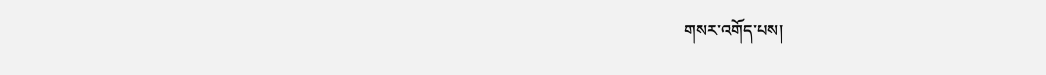གསར་འགོད་པས།